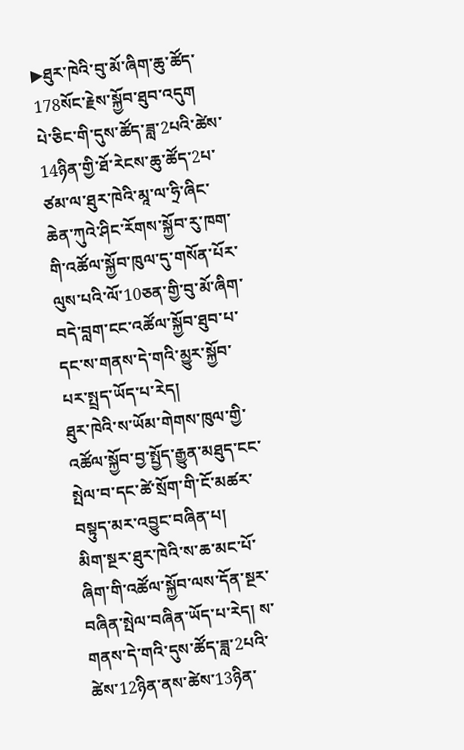▶ཐུར་ཁེའི་བུ་མོ་ཞིག་ཆུ་ཚོད་178སོང་རྗེས་སྐྱོབ་ཐུབ་འདུག
པེ་ཅིང་གི་དུས་ཚོད་ཟླ་2པའི་ཚེས་14ཉིན་གྱི་ཐོ་རེངས་ཆུ་ཚོད་2པ་ཙམ་ལ་ཐུར་ཁེའི་མཱ་ལ་ཧྲི་ཞིང་ཆེན་ཀུའེ་ཤིང་རོགས་སྐྱོབ་རུ་ཁག་གི་འཚོལ་སྐྱོབ་ཁུལ་དུ་གསོན་པོར་ལུས་པའི་ལོ་10ཅན་གྱི་བུ་མོ་ཞིག་བདེ་བླག་ངང་འཚོལ་སྐྱོབ་ཐུབ་པ་དང་ས་གནས་དེ་གའི་མྱུར་སྐྱོབ་པར་སྤྲད་ཡོད་པ་རེད།
ཐུར་ཁེའི་ས་ཡོམ་གེགས་ཁུལ་གྱི་འཚོལ་སྐྱོབ་བྱ་སྤྱོད་རྒྱུན་མཐུད་ངང་སྤེལ་བ་དང་ཚེ་སྲོག་གི་ངོ་མཚར་བསྟུད་མར་འབྱུང་བཞིན་པ།
མིག་སྔར་ཐུར་ཁེའི་ས་ཆ་མང་པོ་ཞིག་གི་འཚོལ་སྐྱོབ་ལས་དོན་སྔར་བཞིན་སྤེལ་བཞིན་ཡོད་པ་རེད། ས་གནས་དེ་གའི་དུས་ཚོད་ཟླ་2པའི་ཚེས་12ཉིན་ནས་ཚེས་13ཉིན་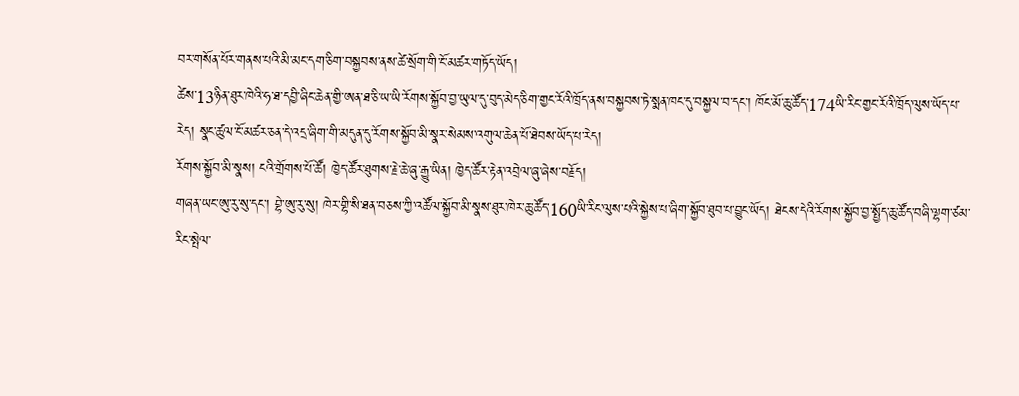བར་གསོན་པོར་གནས་པའི་མི་མང་དག་ཅིག་བསྐྱབས་ནས་ཚེ་སྲོག་གི་ངོ་མཚར་གཏོད་ཡོད།
ཚེས་13ཉིན་ཐུར་ཁེའི་ཧ་ཐ་དབྱི་ཞིང་ཆེན་གྱི་ཨན་ཐ་ཅི་ཡ་ཡི་རོགས་སྐྱོབ་བྱ་ཡུལ་དུ་བུད་མེད་ཅིག་གྱང་རོའི་ཁྲོད་ནས་བསྐྱབས་ཏེ་སྨན་ཁང་དུ་བསྐྱལ་བ་དང་། ཁོང་མོ་ཆུ་ཚོད་174ཡི་རིང་གྱང་རོའི་ཁྲོད་ལུས་ཡོད་པ་རེད། སྣང་ཚུལ་ངོ་མཚར་ཅན་དེ་འདྲ་ཞིག་གི་མདུན་དུ་རོགས་སྐྱོབ་མི་སྣར་སེམས་འགུལ་ཆེན་པོ་ཐེབས་ཡོད་པ་རེད།
རོགས་སྐྱོབ་མི་སྣས། ངའི་གྲོགས་པོ་ཚོ། ཁྱེད་ཚོར་ཐུགས་རྗེ་ཆེ་ཞུ་རྒྱུ་ཡིན། ཁྱེད་ཚོར་རྟེན་འབྲེལ་ཞུ་ཞེས་བརྗོད།
གཞན་ཡང་ཨུ་རུ་སུ་དང་། བྷེ་ཨུ་རུ་སུ། ཁེར་གྷི་སི་ཐན་བཅས་ཀྱི་འཚོལ་སྐྱོབ་མི་སྣས་ཐུར་ཁེར་ཆུ་ཚོད་160ཡི་རིང་ལུས་པའི་སྐྱེས་པ་ཞིག་སྐྱོབ་ཐུབ་པ་བྱུང་ཡོད། ཐེངས་དེའི་རོགས་སྐྱོབ་བྱ་སྤྱོད་ཆུ་ཚོད་བཞི་ལྷག་ཙམ་རིང་སྤེལ་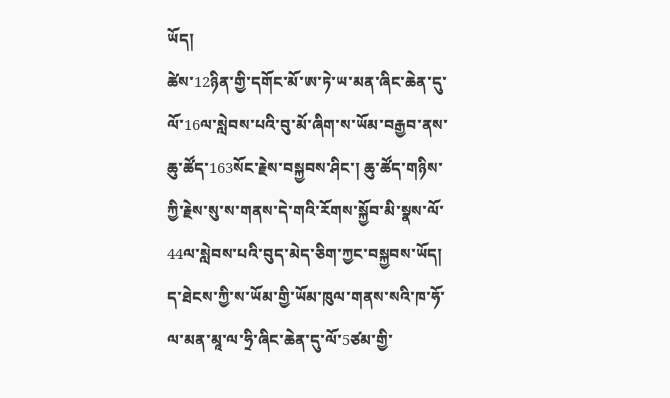ཡོད།
ཚེས་12ཉིན་གྱི་དགོང་མོ་ཨ་ཏེ་ཡ་མན་ཞིང་ཆེན་དུ་ལོ་16ལ་སླེབས་པའི་བུ་མོ་ཞིག་ས་ཡོམ་བརྒྱབ་ནས་ཆུ་ཚོད་163སོང་རྗེས་བསྐྱབས་ཤིང་། ཆུ་ཚོད་གཉིས་ཀྱི་རྗེས་སུ་ས་གནས་དེ་གའི་རོགས་སྐྱོབ་མི་སྣས་ལོ་44ལ་སླེབས་པའི་བུད་མེད་ཅིག་ཀྱང་བསྐྱབས་ཡོད།
ད་ཐེངས་ཀྱི་ས་ཡོམ་གྱི་ཡོམ་ཁུལ་གནས་སའི་ཁ་ཧོ་ལ་མན་མཱ་ལ་ཧྲི་ཞིང་ཆེན་དུ་ལོ་5ཙམ་གྱི་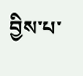བྱིས་པ་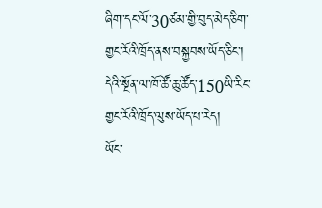ཞིག་དང་ལོ་30ཙམ་གྱི་བུད་མེད་ཅིག་གྱང་རོའི་ཁྲོད་ནས་བསྐྱབས་ཡོད་ཅིང་། དེའི་སྔོན་ལ་ཁོ་ཚོ་ཆུ་ཚོད་150ཡི་རིང་གྱང་རོའི་ཁྲོད་ལུས་ཡོད་པ་རེད།
ཡོང་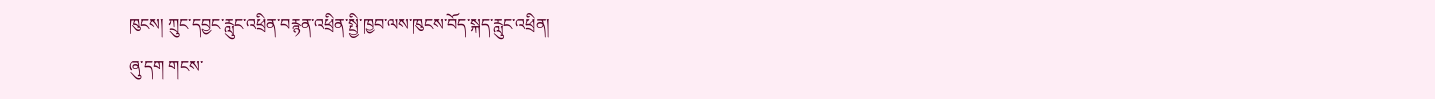ཁུངས། ཀྲུང་དབྱང་རླུང་འཕྲིན་བརྙན་འཕྲིན་སྤྱི་ཁྱབ་ལས་ཁུངས་བོད་སྐད་རླུང་འཕྲིན།
ཞུ་དག གངས་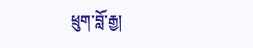ཕྲུག་བློ་རྒྱ།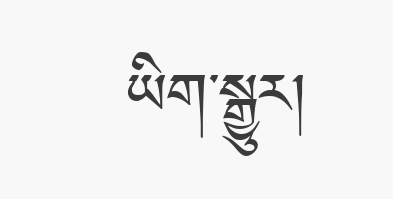ཡིག་སྒྱུར།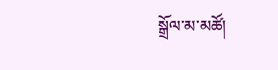སྒྲོལ་མ་མཚོ།